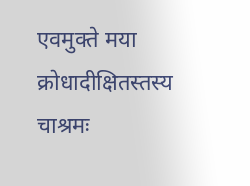एवमुक्ते मया क्रोधादीक्षितस्तस्य चाश्रमः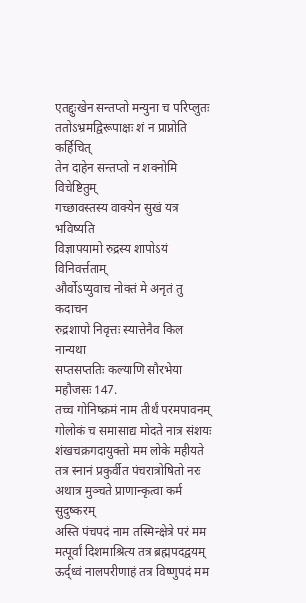एतद्दुःखेन सन्तप्तो मन्युना च परिप्लुतः
ततोऽभ्रमद्विरूपाक्षः शं न प्राप्नोति कर्हिचित्
तेन दाहेन सन्तप्तो न शक्नोमि विचेष्टितुम्
गच्छावस्तस्य वाक्येन सुखं यत्र भविष्यति
विज्ञापयामो रुद्रस्य शापोऽयं विनिवर्त्तताम्
और्वोऽप्युवाच नोक्तं मे अनृतं तु कदाचन
रुद्रशापो निवृत्तः स्यात्तेनैव किल नान्यथा
सप्तसप्ततिः कल्याणि सौरभेया महौजसः 147.
तच्च गोनिष्क्रमं नाम तीर्थं परमपावनम्
गोलोकं च समासाद्य मोदते नात्र संशयः
शंखचक्रगदायुक्तो मम लोके महीयते
तत्र स्नानं प्रकुर्वीत पंचरात्रोषितो नरः
अथात्र मुञ्चते प्राणान्कृत्वा कर्म सुदुष्करम्
अस्ति पंचपदं नाम तस्मिन्क्षेत्रे परं मम
मत्पूर्वां दिशमाश्रित्य तत्र ब्रह्मपदद्वयम्
ऊर्द्ध्वं नालपरीणाहं तत्र विष्णुपदं मम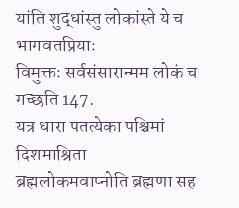यांति शुद्धांस्तु लोकांस्ते ये च भागवतप्रियाः
विमुक्तः सर्वसंसारान्मम लोकं च गच्छति 147.
यत्र धारा पतत्येका पश्चिमां दिशमाश्रिता
ब्रह्मलोकमवाप्नोति ब्रह्मणा सह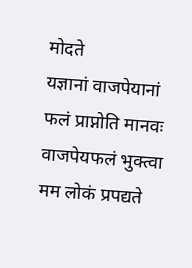मोदते
यज्ञानां वाजपेयानां फलं प्राप्नोति मानवः
वाजपेयफलं भुक्त्वा मम लोकं प्रपद्यते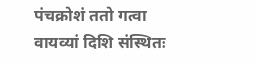पंचक्रोशं ततो गत्वा वायव्यां दिशि संस्थितः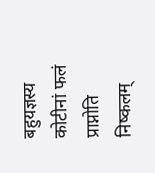बहुयज्ञस्य कोटीनां फलं प्राप्नोति निष्कलम्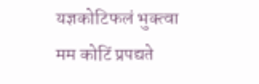यज्ञकोटिफलं भुक्त्वा मम कोटिं प्रपद्यते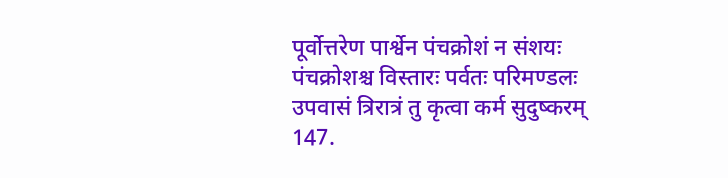पूर्वोत्तरेण पार्श्वेन पंचक्रोशं न संशयः
पंचक्रोशश्च विस्तारः पर्वतः परिमण्डलः
उपवासं त्रिरात्रं तु कृत्वा कर्म सुदुष्करम् 147.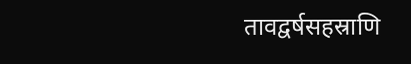तावद्वर्षसहस्राणि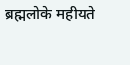ब्रह्मलोके महीयते